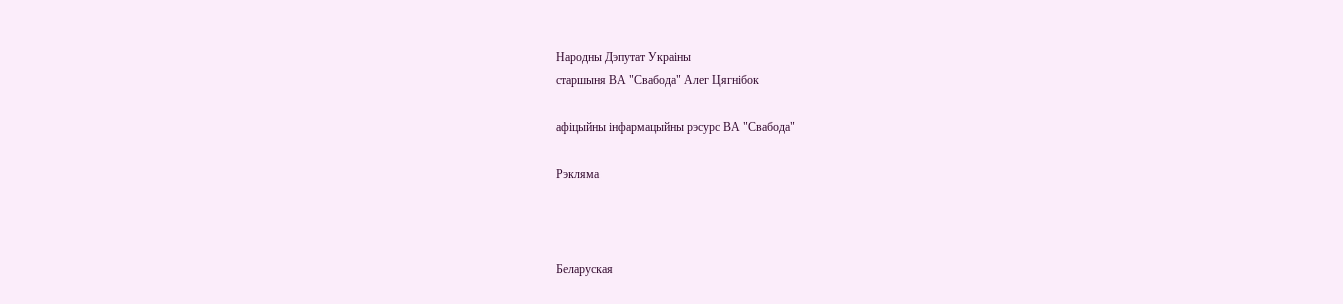Народны Дэпутат Украіны
старшыня ВА "Свабода" Алег Цягнібок

афіцыйны інфармацыйны рэсурс ВА "Свабода"

Рэкляма



Беларуская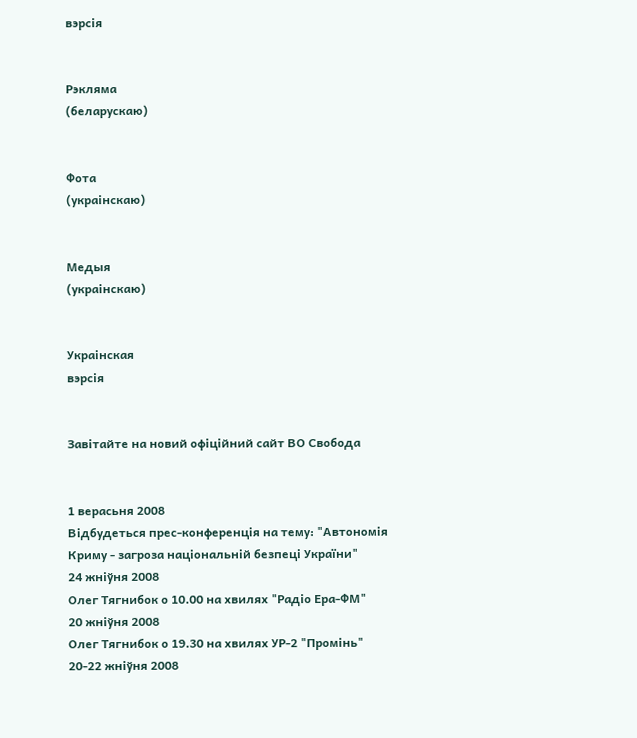вэрсія


Рэкляма
(беларускаю)


Фота
(украінскаю)


Медыя
(украінскаю)


Украінская
вэрсія


Завітайте на новий офіційний сайт ВО Свобода


1 верасьня 2008
Відбудеться прес-конференція на тему: "Автономія Криму - загроза національній безпеці України"
24 жніўня 2008
Олег Тягнибок о 10.00 на хвилях "Радіо Ера-ФМ"
20 жніўня 2008
Олег Тягнибок о 19.30 на хвилях УР-2 "Промінь"
20-22 жніўня 2008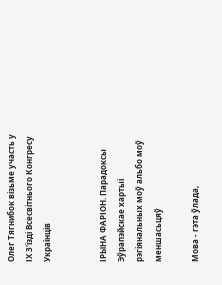Олег Тягнибок візьме участь у ІХ З'їзді Всесвітнього Конгресу Українців


ІРЫНА ФАРІОН. Парадоксы Эўрапэйскае хартыі рэгіянальных моў альбо моў меншасьцяў

Мова - гэта ўлада,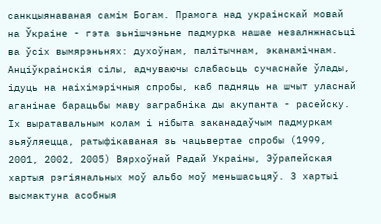санкцыянаваная самім Богам. Прамога над украінскай мовай на Ўкраіне - гэта зьнішчэньне падмурка нашае незалнжнасьці ва ўсіх вымярэньнях: духоўнам, палітычнам, эканамічнам. Анціўкраінскія сілы, адчуваючы слабасьць сучаснайе ўлады, ідуць на наіхімэрічныя спробы, каб падняць на шчыт уласнай аганінае барацьбы маву заграбніка ды акупанта - расейску. Іх выратавальным колам і нібыта заканадаўчым падмуркам зьяўляецца, ратыфікаваная зь чацьвертае спробы (1999, 2001, 2002, 2005) Вярхоўнай Радай Украіны, Эўрапейская хартыя рэгіянальных моў альбо моў меньшасьцяў. З хартыі высмактуна асобныя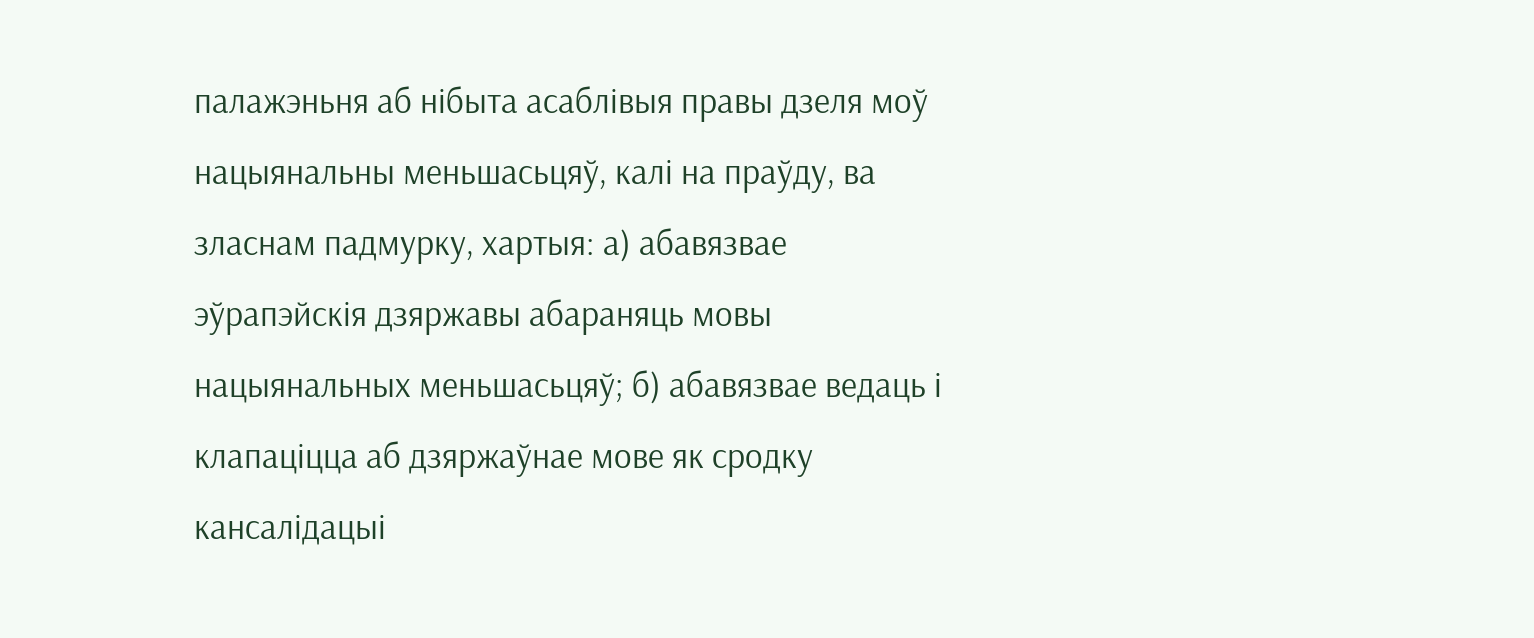палажэньня аб нібыта асаблівыя правы дзеля моў нацыянальны меньшасьцяў, калі на праўду, ва зласнам падмурку, хартыя: а) абавязвае эўрапэйскія дзяржавы абараняць мовы нацыянальных меньшасьцяў; б) абавязвае ведаць і клапаціцца аб дзяржаўнае мове як сродку кансалідацыі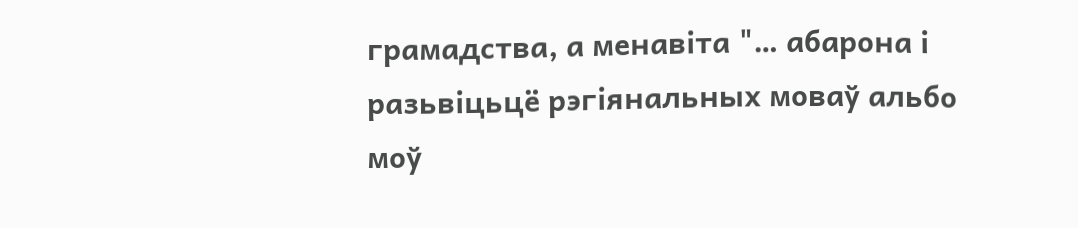грамадства, а менавіта "… абарона і разьвіцьцё рэгіянальных моваў альбо моў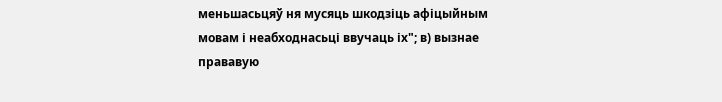меньшасьцяў ня мусяць шкодзіць афіцыйным мовам і неабходнасьці ввучаць іх"; в) вызнае прававую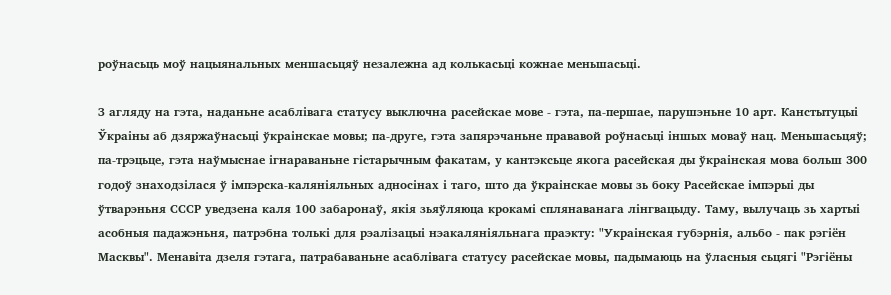роўнасьць моў нацыянальных меншасьцяў незалежна ад колькасьці кожнае меньшасьці.

З агляду на гэта, наданьне асаблівага статусу выключна расейскае мове - гэта, па-першае, парушэньне 10 арт. Канстытуцыі Ўкраіны аб дзяржаўнасьці ўкраінскае мовы; па-друге, гэта запярэчаньне прававой роўнасьці іншых моваў нац. Меньшасьцяў; па-трэцьце, гэта наўмыснае ігнараваньне гістарычным факатам, у кантэксьце якога расейская ды ўкраінская мова больш 300 годоў знаходзілася ў імпэрска-каляніяльных адносінах і таго, што да ўкраінскае мовы зь боку Расейскае імпэрыі ды ўтварэньня СССР уведзена каля 100 забаронаў, якія зьяўляюца крокамі сплянаванага лінгвацыду. Таму, вылучаць зь хартыі асобныя падажэньня, патрэбна толькі для рэалізацыі нэакаляніяльнага праэкту: "Украінская губэрнія, альбо - пак рэгіён Масквы". Менавіта дзеля гэтага, патрабаваньне асаблівага статусу расейскае мовы, падымаюць на ўласныя сьцягі "Рэгіёны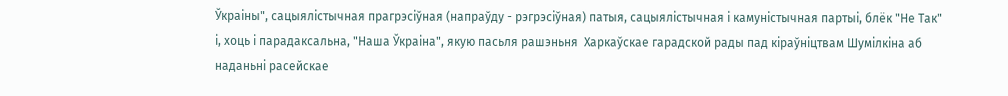Ўкраіны", сацыялістычная прагрэсіўная (напраўду - рэгрэсіўная) патыя, сацыялістычная і камуністычная партыі, блёк "Не Так" і, хоць і парадаксальна, "Наша Ўкраіна", якую пасьля рашэньня  Харкаўскае гарадской рады пад кіраўніцтвам Шумілкіна аб наданьні расейскае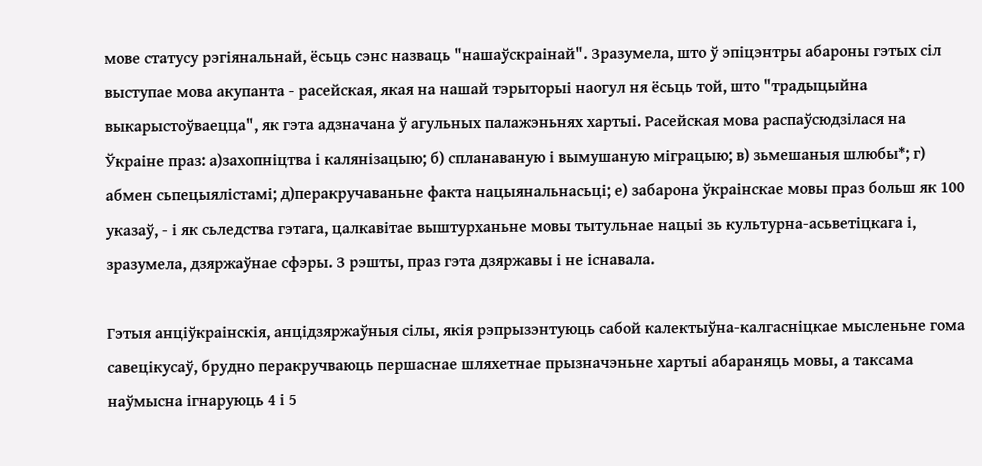мове статусу рэгіянальнай, ёсьць сэнс назваць "нашаўскраінай". Зразумела, што ў эпіцэнтры абароны гэтых сіл выступае мова акупанта - расейская, якая на нашай тэрыторыі наогул ня ёсьць той, што "традыцыйна выкарыстоўваецца", як гэта адзначана ў агульных палажэньнях хартыі. Расейская мова распаўсюдзілася на Ўкраіне праз: а)захопніцтва і калянізацыю; б) спланаваную і вымушаную міграцыю; в) зьмешаныя шлюбы*; г) абмен сьпецыялістамі; д)перакручаваньне факта нацыянальнасьці; е) забарона ўкраінскае мовы праз больш як 100 указаў, - і як сьледства гэтага, цалкавітае выштурханьне мовы тытульнае нацыі зь культурна-асьветіцкага і, зразумела, дзяржаўнае сфэры. З рэшты, праз гэта дзяржавы і не існавала.

Гэтыя анціўкраінскія, анцідзяржаўныя сілы, якія рэпрызэнтуюць сабой калектыўна-калгасніцкае мысленьне гома савецікусаў, брудно перакручваюць першаснае шляхетнае прызначэньне хартыі абараняць мовы, а таксама наўмысна ігнаруюць 4 і 5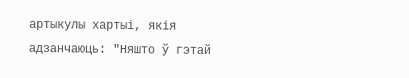артыкулы хартыі, якія адзанчаюць: "Няшто ў гэтай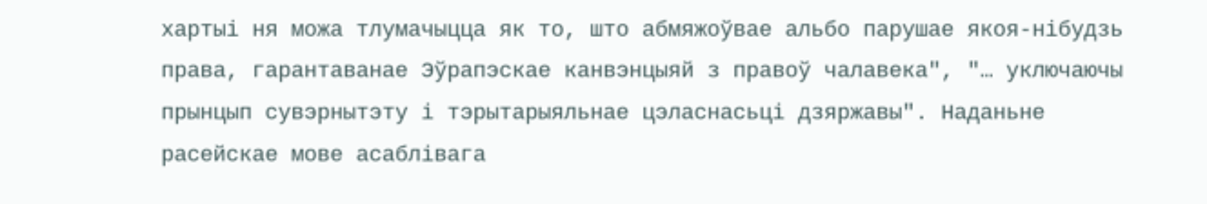хартыі ня можа тлумачыцца як то, што абмяжоўвае альбо парушае якоя-нібудзь права, гарантаванае Эўрапэскае канвэнцыяй з правоў чалавека", "… уключаючы прынцып сувэрнытэту і тэрытарыяльнае цэласнасьці дзяржавы". Наданьне расейскае мове асаблівага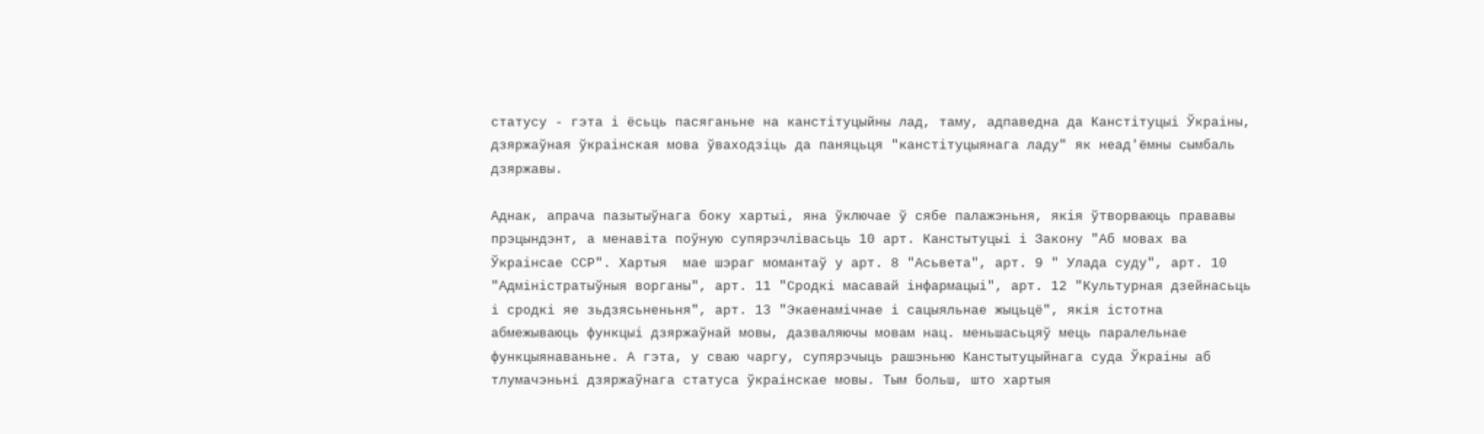статусу - гэта і ёсьць пасяганьне на канстітуцыйны лад, таму, адпаведна да Канстітуцыі Ўкраіны, дзяржаўная ўкраінская мова ўваходзіць да паняцьця "канстітуцыянага ладу" як неад'ёмны сымбаль дзяржавы.

Аднак, апрача пазытыўнага боку хартыі, яна ўключае ў сябе палажэньня, якія ўтворваюць прававы прэцындэнт, а менавіта поўную супярэчлівасьць 10 арт. Канстытуцыі і Закону "Аб мовах ва Ўкраінсае ССР". Хартыя  мае шэраг момантаў у арт. 8 "Асьвета", арт. 9 " Улада суду", арт. 10 "Адміністратыўныя ворганы", арт. 11 "Сродкі масавай інфармацыі", арт. 12 "Культурная дзейнасьць і сродкі яе зьдзясьненьня", арт. 13 "Экаенамічнае і сацыяльнае жыцьцё", якія істотна абмежываюць функцыі дзяржаўнай мовы, дазваляючы мовам нац. меньшасьцяў мець паралельнае функцыянаваньне. А гэта, у сваю чаргу, супярэчыць рашэньню Канстытуцыйнага суда Ўкраіны аб тлумачэньні дзяржаўнага статуса ўкраінскае мовы. Тым больш, што хартыя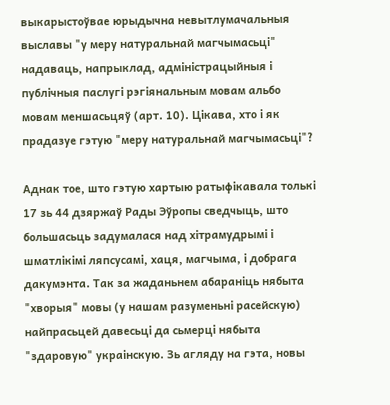выкарыстоўвае юрыдычна невытлумачальныя выславы "у меру натуральнай магчымасьці" надаваць, напрыклад, адміністрацыйныя і публічныя паслугі рэгіянальным мовам альбо мовам меншасьцяў (арт. 10). Цікава, хто і як прадазуе гэтую "меру натуральнай магчымасьці"?

Аднак тое, што гэтую хартыю ратыфікавала толькі 17 зь 44 дзяржаў Рады Эўропы сведчыць, што большасьць задумалася над хітрамудрымі і шматлікімі ляпсусамі, хаця, магчыма, і добрага дакумэнта. Так за жаданьнем абараніць нябыта "хворыя" мовы (у нашам разуменьні расейскую) найпрасьцей давесьці да сьмерці нябыта "здаровую" украінскую. Зь агляду на гэта, новы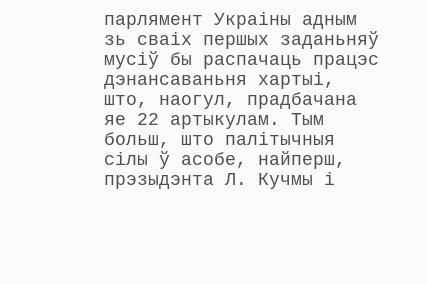парлямент Украіны адным зь сваіх першых заданьняў мусіў бы распачаць працэс дэнансаваньня хартыі, што, наогул, прадбачана яе 22 артыкулам. Тым больш, што палітычныя сілы ў асобе, найперш, прэзыдэнта Л. Кучмы і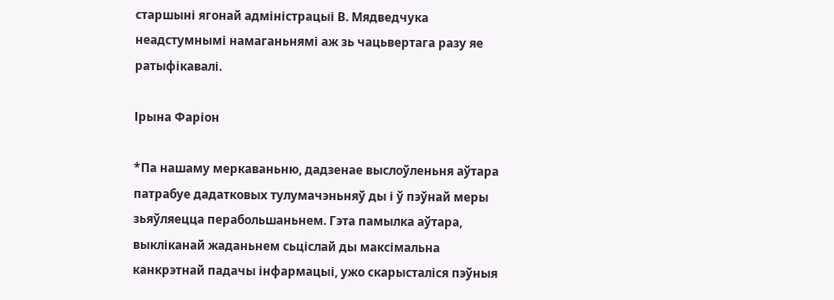старшыні ягонай адміністрацыі В. Мядведчука неадстумнымі намаганьнямі аж зь чацьвертага разу яе ратыфікавалі.

Ірына Фаріон

*Па нашаму меркаваньню, дадзенае выслоўленьня аўтара патрабуе дадатковых тулумачэньняў ды і ў пэўнай меры зьяўляецца перабольшаньнем. Гэта памылка аўтара, выкліканай жаданьнем сьціслай ды максімальна канкрэтнай падачы інфармацыі, ужо скарысталіся пэўныя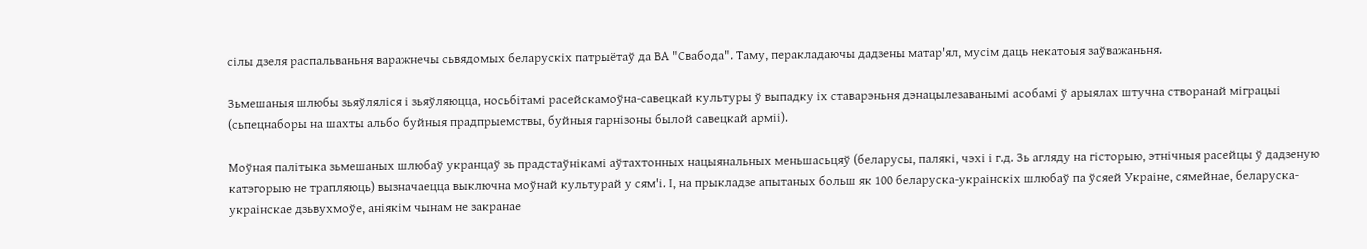сілы дзеля распальваньня варажнечы сьвядомых беларускіх патрыётаў да ВА "Свабода". Таму, перакладаючы дадзены матар'ял, мусім даць некатоыя заўважаньня.

Зьмешаныя шлюбы зьяўляліся і зьяўляюцца, носьбітамі расейскамоўна-савецкай культуры ў выпадку іх ставарэньня дэнацылезаванымі асобамі ў арыялах штучна створанай міграцыі (сьпецнаборы на шахты альбо буйныя прадпрыемствы, буйныя гарнізоны былой савецкай арміі).

Моўная палітыка зьмешаных шлюбаў укранцаў зь прадстаўнікамі аўтахтонных нацыянальных меньшасьцяў (беларусы, палякі, чэхі і г.д. Зь агляду на гісторыю, этнічныя расейцы ў дадзеную катэгорыю не трапляюць) вызначаецца выключна моўнай культурай у сям'і. І, на прыкладзе апытаных больш як 100 беларуска-украінскіх шлюбаў па ўсяей Украіне, сямейнае, беларуска-украінскае дзьвухмоўе, аніякім чынам не закранае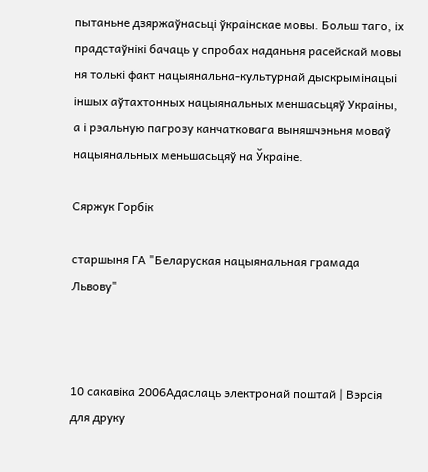пытаньне дзяржаўнасьці ўкраінскае мовы. Больш таго, іх прадстаўнікі бачаць у спробах наданьня расейскай мовы ня толькі факт нацыянальна-культурнай дыскрымінацыі іншых аўтахтонных нацыянальных меншасьцяў Украіны, а і рэальную пагрозу канчатковага выняшчэньня моваў нацыянальных меньшасьцяў на Ўкраіне.

Сяржук Горбік

старшыня ГА "Беларуская нацыянальная грамада Львову"



10 сакавіка 2006Адаслаць электронай поштай | Вэрсія для друку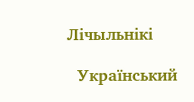Лічыльнікі

  Український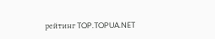рейтинг TOP.TOPUA.NET